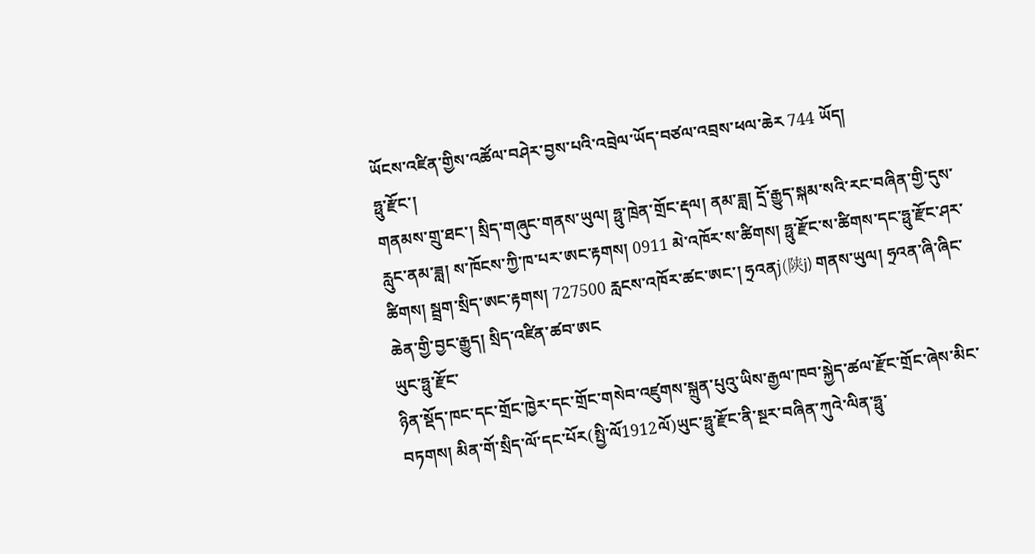ཡོངས་འཛིན་གྱིས་འཚོལ་བཤེར་བྱས་པའི་འབྲེལ་ཡོད་བཙལ་འབྲས་ཕལ་ཆེར 744 ཡོད།
ཧྥུ་རྫོང་།
གནམས་གྲུ་ཐང་། སྲིད་གཞུང་གནས་ཡུལ། ཧྥུ་ཁྲེན་གྲོང་རྡལ། ནམ་ཟླ། དྲོ་རྒྱུད་སྐམ་སའི་རང་བཞིན་གྱི་དུས་རླུང་ནམ་ཟླ། ས་ཁོངས་ཀྱི་ཁ་པར་ཨང་རྟགས། 0911 མེ་འཁོར་ས་ཚིགས། ཧྥུ་རྫོང་ས་ཚིགས་དང་ཧྥུ་རྫོང་ཤར་ཚིགས། སྦྲག་སྲིད་ཨང་རྟགས། 727500 རླངས་འཁོར་ཚང་ཨང་། ཧྲའནj(陕j) གནས་ཡུལ། ཧྲའན་ཞི་ཞིང་ཆེན་གྱི་བྱང་རྒྱུད། སྲིད་འཛིན་ཚབ་ཨང
ཡུང་ཧྥུ་རྫོང་
ཉིན་སྡོད་ཁང་དང་གྲོང་ཁྱེར་དང་གྲོང་གསེབ་འཛུགས་སྐྲུན་པུའུ་ཡིས་རྒྱལ་ཁབ་སྐྱེད་ཚལ་རྫོང་གྲོང་ཞེས་མིང་བཏགས། མིན་གོ་སྲིད་ལོ་དང་པོར(སྤྱི་ལོ1912ལོ)ཡུང་ཧྥུ་རྫོང་ནི་སྔར་བཞིན་ཀུའེ་ལིན་ཧྥུ་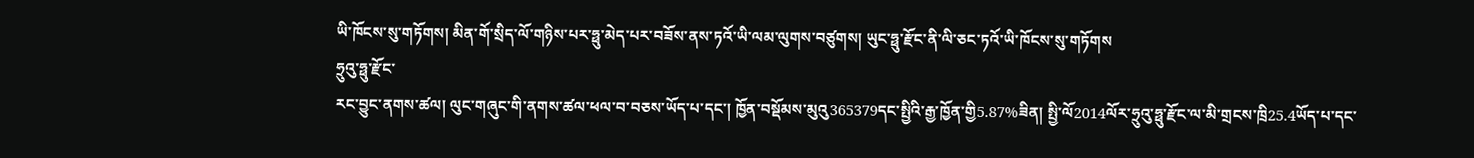ཡི་ཁོངས་སུ་གཏོགས། མིན་གོ་སྲིད་ལོ་གཉིས་པར་ཧྥུ་མེད་པར་བཟོས་ནས་ཏའོ་ཡི་ལམ་ལུགས་བཙུགས། ཡུང་ཧྥུ་རྫོང་ནི་ལི་ཅང་ཏའོ་ཡི་ཁོངས་སུ་གཏོགས
ཧྲུའུ་ཧྥུ་རྫོང་
རང་བྱུང་ནགས་ཚལ། ལུང་གཞུང་གི་ནགས་ཚལ་ཕལ་བ་བཅས་ཡོད་པ་དང་། ཁྱོན་བསྡོམས་མུའུ365379དང་སྤྱིའི་རྒྱ་ཁྱོན་གྱི5.87%ཟིན། སྤྱི་ལོ2014ལོར་ཧྲུའུ་ཧྥུ་རྫོང་ལ་མི་གྲངས་ཁྲི25.4ཡོད་པ་དང་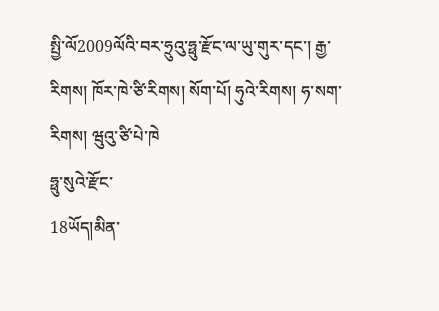སྤྱི་ལོ2009ལོའི་བར་ཧྲུའུ་ཧྥུ་རྫོང་ལ་ཡུ་གུར་དང་། རྒྱ་རིགས། ཁོར་ཁེ་ཙི་རིགས། སོག་པོ། ཧུའེ་རིགས། ཧ་སག་རིགས། ཝུའུ་ཙི་པེ་ཁེ
ཧྥུ་སུའེ་རྫོང་
18ཡོད།མིན་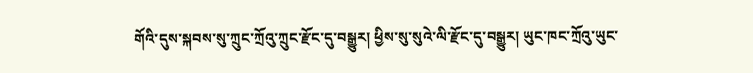གོའི་དུས་སྐབས་སུ་ཀྲུང་ཀྲོའུ་ཀྲུང་རྫོང་དུ་བསྒྱུར། ཕྱིས་སུ་སུའེ་ལི་རྫོང་དུ་བསྒྱུར། ཡུང་ཁང་ཀྲོའུ་ཡུང་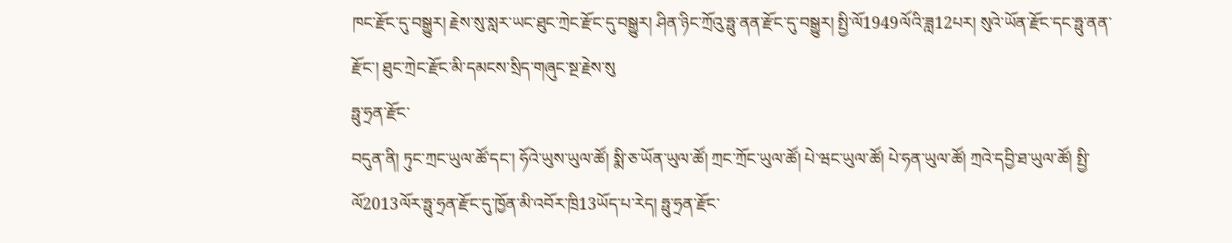ཁང་རྫོང་དུ་བསྒྱུར། རྗེས་སུ་སླར་ཡང་ཐུང་ཀྲེང་རྫོང་དུ་བསྒྱུར། ཤིན་ཉིང་ཀྲོའུ་ཧྥུ་ནན་རྫོང་དུ་བསྒྱུར། སྤྱི་ལོ1949ལོའི་ཟླ12པར། སུའེ་ཡོན་རྫོང་དང་ཧྥུ་ནན་རྫོང་། ཐུང་ཀྲེང་རྫོང་མི་དམངས་སྲིད་གཞུང་སྔ་རྗེས་སུ
ཧྥུ་ཧྲན་རྫོང་
བདུན་ནི། ཏུང་ཀྲང་ཡུལ་ཚོ་དང་། ཧོའེ་ཡུས་ཡུལ་ཚོ། སྨི་ཅ་ཡོན་ཡུལ་ཚོ། ཀྲང་ཀྲོང་ཡུལ་ཚོ། པེ་ཝང་ཡུལ་ཚོ། པེ་ཧན་ཡུལ་ཚོ། ཀྲའེ་དབྱི་ཐ་ཡུལ་ཚོ། སྤྱི་ལོ2013ལོར་ཧྥུ་ཧྲན་རྫོང་དུ་ཁྱོན་མི་འབོར་ཁྲི13ཡོད་པ་རེད། ཧྥུ་ཧྲན་རྫོང་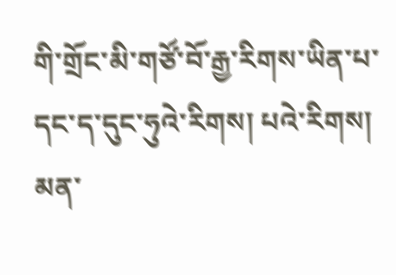གི་གྲོང་མི་གཙོ་བོ་རྒྱ་རིགས་ཡིན་པ་དང་ད་དུང་ཧུའེ་རིགས། པའེ་རིགས། མན་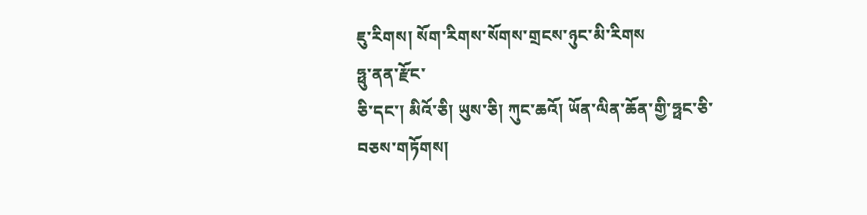ཇུ་རིགས། སོག་རིགས་སོགས་གྲངས་ཉུང་མི་རིགས
ཧྥུ་ནན་རྫོང་
ཅི་དང་། མིའོ་ཅི། ཡུས་ཅི། ཀུང་ཆའོ། ཡོན་ལིན་ཆོན་གྱི་ཧྥང་ཅི་བཅས་གཏོགས།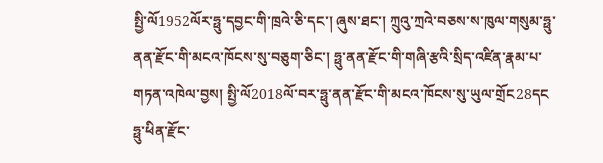སྤྱི་ལོ1952ལོར་ཧྥུ་དབྱང་གི་ཁྲའེ་ཅི་དང་། ཞུས་ཐང་། ཀྲུའུ་ཀྲའེ་བཅས་ས་ཁུལ་གསུམ་ཧྥུ་ནན་རྫོང་གི་མངའ་ཁོངས་སུ་བཅུག་ཅིང་། ཧྥུ་ནན་རྫོང་གི་གཞི་རྩའི་སྲིད་འཛིན་རྣམ་པ་གཏན་འཁེལ་བྱས། སྤྱི་ལོ2018ལོ་བར་ཧྥུ་ནན་རྫོང་གི་མངའ་ཁོངས་སུ་ཡུལ་གྲོང28དང
ཧྥུ་ཕིན་རྫོང་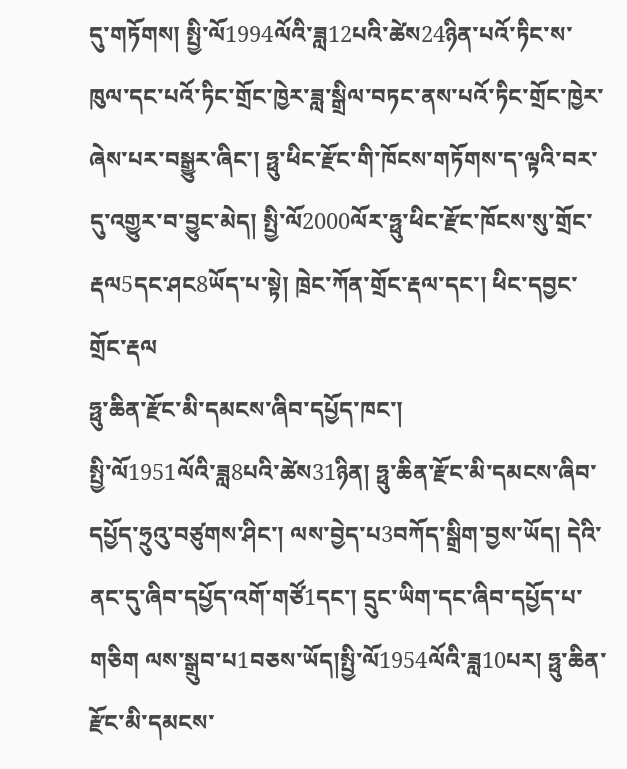དུ་གཏོགས། སྤྱི་ལོ1994ལོའི་ཟླ12པའི་ཚེས24ཉིན་པའོ་ཏིང་ས་ཁུལ་དང་པའོ་ཏིང་གྲོང་ཁྱེར་ཟླ་སྒྲིལ་བཏང་ནས་པའོ་ཏིང་གྲོང་ཁྱེར་ཞེས་པར་བསྒྱུར་ཞིང་། ཧྥུ་ཕིང་རྫོང་གི་ཁོངས་གཏོགས་ད་ལྟའི་བར་དུ་འགྱུར་བ་བྱུང་མེད། སྤྱི་ལོ2000ལོར་ཧྥུ་ཕིང་རྫོང་ཁོངས་སུ་གྲོང་རྡལ5དང་ཤང8ཡོད་པ་སྟེ། ཁྲེང་ཀོན་གྲོང་རྡལ་དང་། ཕིང་དབྱང་གྲོང་རྡལ
ཧྥུ་ཆིན་རྫོང་མི་དམངས་ཞིབ་དཔྱོད་ཁང་།
སྤྱི་ལོ1951ལོའི་ཟླ8པའི་ཚེས31ཉིན། ཧྥུ་ཆིན་རྫོང་མི་དམངས་ཞིབ་དཔྱོད་ཧྲུའུ་བཙུགས་ཤིང་། ལས་བྱེད་པ3བཀོད་སྒྲིག་བྱས་ཡོད། དེའི་ནང་དུ་ཞིབ་དཔྱོད་འགོ་གཙོ1དང་། དྲུང་ཡིག་དང་ཞིབ་དཔྱོད་པ་གཅིག ལས་སྒྲུབ་པ1བཅས་ཡོད།སྤྱི་ལོ1954ལོའི་ཟླ10པར། ཧྥུ་ཆིན་རྫོང་མི་དམངས་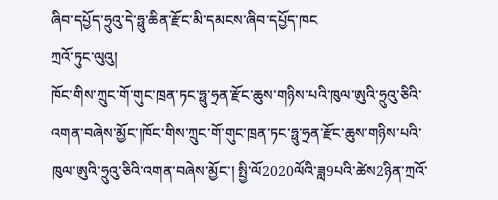ཞིབ་དཔྱོད་ཧྲུའུ་དེ་ཧྥུ་ཆིན་རྫོང་མི་དམངས་ཞིབ་དཔྱོད་ཁང
ཀྲའོ་ཏུང་ལུའུ།
ཁོང་གིས་ཀྲུང་གོ་གུང་ཁྲན་ཏང་ཧྥུ་ཧྲན་རྫོང་ཆུས་གཉིས་པའི་ཁུལ་ཨུའི་ཧྲུའུ་ཅིའི་འགན་བཞེས་མྱོང་།ཁོང་གིས་ཀྲུང་གོ་གུང་ཁྲན་ཏང་ཧྥུ་ཧྲན་རྫོང་ཆུས་གཉིས་པའི་ཁུལ་ཨུའི་ཧྲུའུ་ཅིའི་འགན་བཞེས་མྱོང་། སྤྱི་ལོ2020ལོའི་ཟླ9པའི་ཚེས2ཉིན་ཀྲའོ་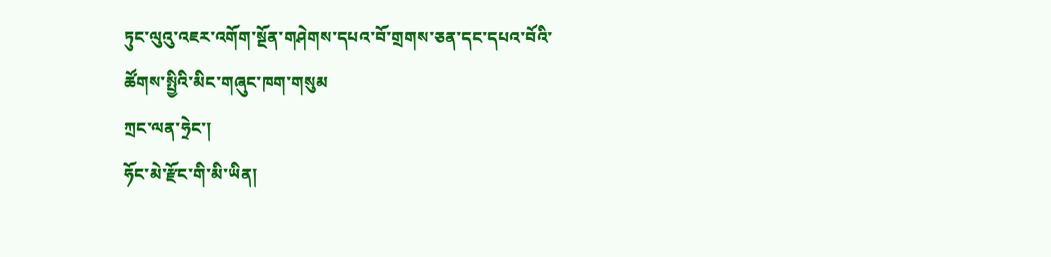ཏུང་ལུའུ་འཇར་འགོག་སྔོན་གཤེགས་དཔའ་བོ་གྲགས་ཅན་དང་དཔའ་བོའི་ཚོགས་སྤྱིའི་མིང་གཞུང་ཁག་གསུམ
ཀྲང་ལན་ཧྲེང་།
ཧོང་མེ་རྫོང་གི་མི་ཡིན།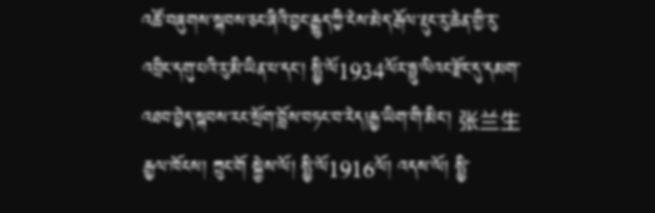འཚོ་བཞུགས་སྐབས་ཅང་ཞིའི་བྱང་རྒྱུད་ཀྱི་ངེས་མེད་རྒོལ་རྡུང་རུ་ཆེན་གྱི་རུ་འབྲིང་དགུ་པའི་རུ་མི་ཡིན་པ་དང་། སྤྱི་ལོ1934ལོར་ཧྥུ་ལིའང་རྫོང་དུ་དམག་འཐབ་བྱེད་སྐབས་རང་སྲོག་བློས་བཏང་བ་རེད།རྒྱ་ཡིག་གི་མིང་། 张兰生 རྒྱལ་ཁོངས། ཀྲུང་གོ སྐྱེས་ལོ། སྤྱི་ལོ1916ལོ། འདས་ལོ། སྤྱི་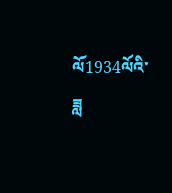ལོ1934ལོའི་ཟླ